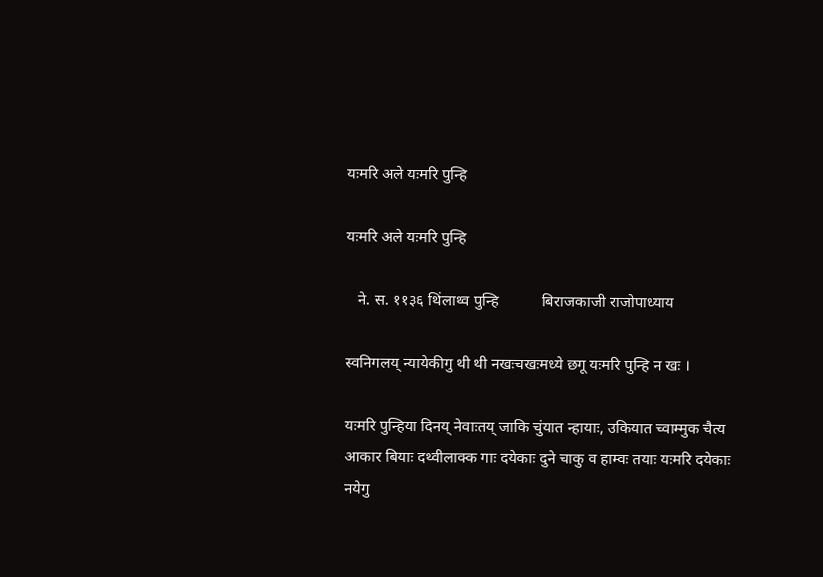यःमरि अले यःमरि पुन्हि

यःमरि अले यःमरि पुन्हि

   ने. स. ११३६ थिंलाथ्व पुन्हि           बिराजकाजी राजोपाध्याय

स्वनिगलय् न्यायेकीगु थी थी नखःचखःमध्ये छगू यःमरि पुन्हि न खः ।

यःमरि पुन्हिया दिनय् नेवाःतय् जाकि चुंयात न्हायाः, उकियात च्वाम्मुक चैत्य आकार बियाः दथ्वीलाक्क गाः दयेकाः दुने चाकु व हाम्वः तयाः यःमरि दयेकाः नयेगु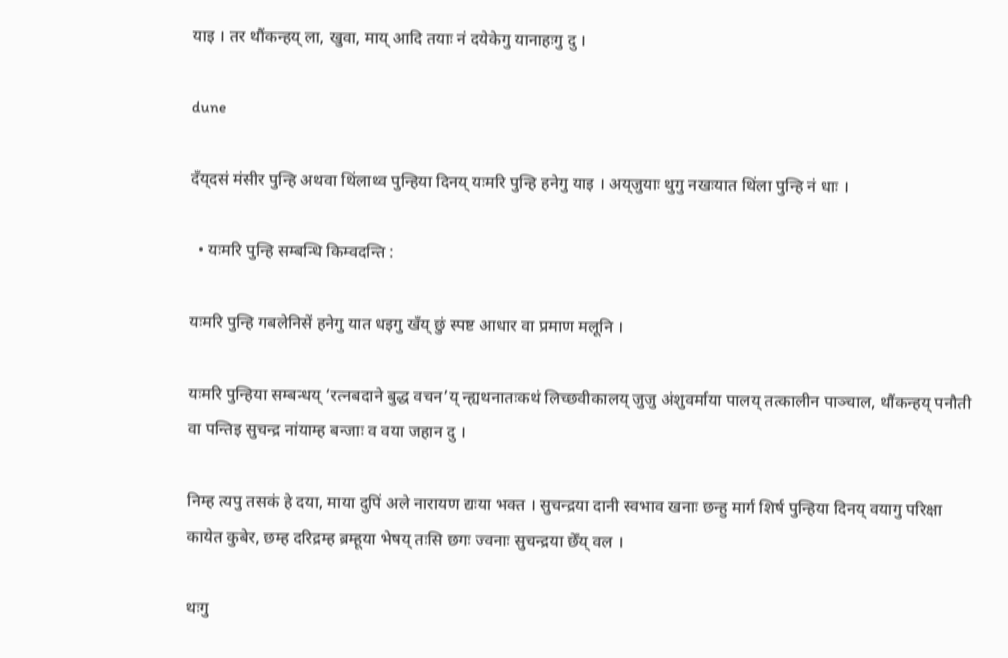याइ । तर थौंकन्हय् ला, खुवा, माय् आदि तयाः नं दयेकेगु यानाहःगु दु ।

dune

दँय्‌दसं मंसीर पुन्हि अथवा थिंलाथ्व पुन्हिया दिनय् यःमरि पुन्हि हनेगु याइ । अय्‌जुयाः थुगु नखःयात थिंला पुन्हि नं धाः ।

  • यःमरि पुन्हि सम्बन्धि किम्वदन्ति :

यःमरि पुन्हि गबलेनिसें हनेगु यात धइगु खँय् छुं स्पष्ट आधार वा प्रमाण मलूनि ।

यःमरि पुन्हिया सम्बन्धय् ‘रत्नबदाने बुद्ध वचन’य् न्ह्यथनातःकथं लिच्छवीकालय् जुजु अंशुवर्माया पालय् तत्कालीन पाञ्चाल, थौंकन्हय् पनौती वा पन्तिइ सुचन्द्र नांयाम्ह बन्जाः व वया जहान दु ।

निम्ह त्यपु तसकं हे दया, माया दुपिं अले नारायण द्यःया भक्त । सुचन्द्रया दानी स्वभाव खनाः छन्हु मार्ग शिर्ष पुन्हिया दिनय् वयागु परिक्षा कायेत कुबेर, छम्ह दरिद्रम्ह ब्रम्हूया भेषय् तःसि छगः ज्वनाः सुचन्द्रया छेँय् वल ।

थःगु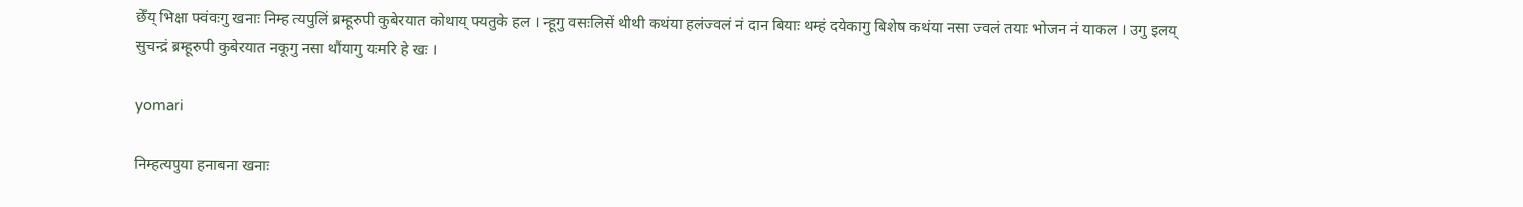छेँय् भिक्षा फ्वंवःगु खनाः निम्ह त्यपुलिं ब्रम्हूरुपी कुबेरयात कोथाय् फ्यतुके हल । न्हूगु वसःलिसें थीथी कथंया हलंज्वलं नं दान बियाः थम्हं दयेकागु बिशेष कथंया नसा ज्वलं तयाः भोजन नं याकल । उगु इलय् सुचन्द्रं ब्रम्हूरुपी कुबेरयात नकूगु नसा थौंयागु यःमरि हे खः ।

yomari

निम्हत्यपुया हनाबना खनाः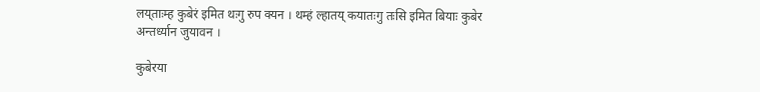लय्‌ताःम्ह कुबेरं इमित थःगु रुप क्यन । थम्हं ल्हातय् कयातःगु तःसि इमित बियाः कुबेर अन्तर्ध्यान जुयावन ।

कुबेरया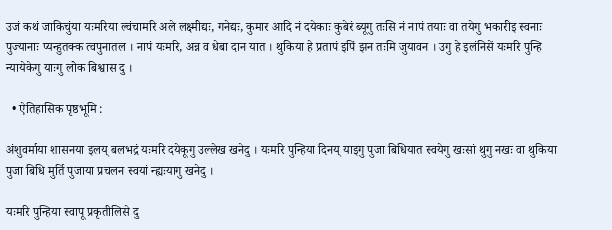उजं कथं जाकिचुंया यःमरिया ल्वंचामरि अले लक्ष्मीद्यः, गनेद्यः, कुमार आदि नं दयेकाः कुबेरं ब्यूगु तःसि नं नापं तयाः वा तयेगु भकारीइ स्वनाः पुज्यानाः प्यन्हुतक्क त्वपुनातल । नापं यःमरि, अन्न व धेबा दान यात । थुकिया हे प्रतापं इपिं झन तःमि जुयावन । उगु हे इलंनिसें यःमरि पुन्हि न्यायेकेगु याःगु लोक बिश्वास दु ।

  • ऐतिहासिक पृष्ठभूमि :

अंशुवर्माया शासनया इलय् बलभद्रं यःमरि दयेकूगु उल्लेख खनेदु । यःमरि पुन्हिया दिनय् याइगु पुजा बिधियात स्वयेगु खःसां थुगु नखः वा थुकिया पुजा बिधि मुर्ति पुजाया प्रचलन स्वयां न्ह्यःयागु खनेदु ।

यःमरि पुन्हिया स्वापू प्रकृतीलिसे दु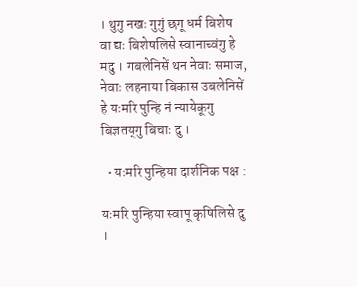। थुगु नखः गुगुं छगू धर्म बिशेष वा द्यः बिशेषलिसे स्वानाच्वंगु हे मदु । गबलेनिसें थन नेवाः समाज, नेवाः लहनाया बिकास उबलेनिसें हे यःमरि पुन्हि नं न्यायेकूगु बिज्ञतय्‌गु बिचाः दु ।

  • यःमरि पुन्हिया दार्शनिक पक्ष :

यःमरि पुन्हिया स्वापू कृषिलिसे दु ।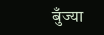बुँज्या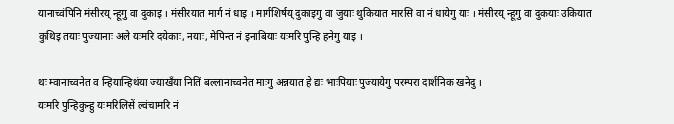यानाच्वंपिनि मंसीरय् न्हूगु वा दुकाइ । मंसीरयात मार्ग नं धाइ । मार्गशिर्षय् दुकाइगु वा जुयाः थुकियात मारसि वा नं धायेगु याः । मंसीरय् न्हूगु वा दुकयाः उकियात कुथिइ तयाः पुज्यानाः अले यःमरि दयेकाः, नयाः, मेपिन्त नं इनाबियाः यःमरि पुन्हि हनेगु याइ ।

थः म्वानाच्वनेत व न्हियान्हिथंया ज्याखँया नितिं बल्लानाच्वनेत माःगु अन्नयात हे द्यः भाःपियाः पुज्यायेगु परम्परा दार्शनिक खनेदु ।
यःमरि पुन्हिकुन्हु यःमरिलिसें ल्वंचामरि नं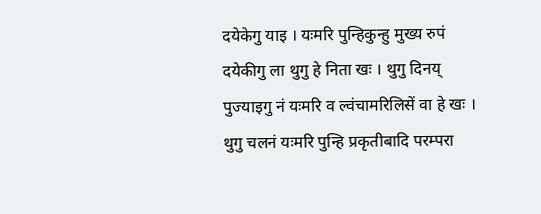दयेकेगु याइ । यःमरि पुन्हिकुन्हु मुख्य रुपं दयेकीगु ला थुगु हे निता खः । थुगु दिनय् पुज्याइगु नं यःमरि व ल्वंचामरिलिसें वा हे खः । थुगु चलनं यःमरि पुन्हि प्रकृतीबादि परम्परा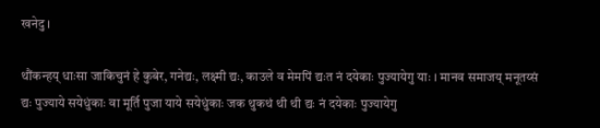खनेदु ।

थौंकन्हय् धाःसा जाकिचुनं हे कुबेर, गनेद्यः, लक्ष्मी द्यः, काउले व मेमपिं द्यःत नं दयेकाः पुज्यायेगु याः । मानव समाजय् मनूतय्सं द्यः पुज्याये सयेधुंकाः वा मूर्ति पुजा याये सयेधुंकाः जक थुकथं थी थी द्यः नं दयेकाः पुज्यायेगु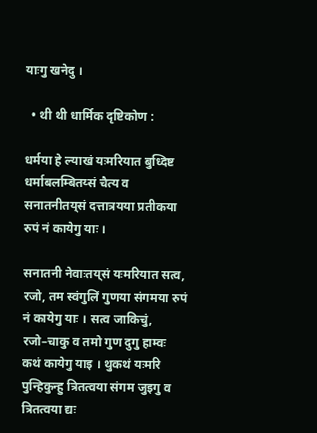याःगु खनेदु ।

  • थी थी धार्मिक दृष्टिकोण :

धर्मया हे ल्याखं यःमरियात बुध्दिष्ट धर्माबलम्बितय्सं चैत्य व सनातनीतय्‌सं दत्तात्रयया प्रतीकया रुपं नं कायेगु याः ।

सनातनी नेवाःतय्‌सं यःमरियात सत्व, रजो, तम स्वंगुलिं गुणया संगमया रुपं नं कायेगु याः । सत्व जाकिचुं, रजो–चाकु व तमो गुण दुगु हाम्वः कथं कायेगु याइ । थुकथं यःमरि पुन्हिकुन्हु त्रितत्वया संगम जुइगु व त्रितत्वया द्यः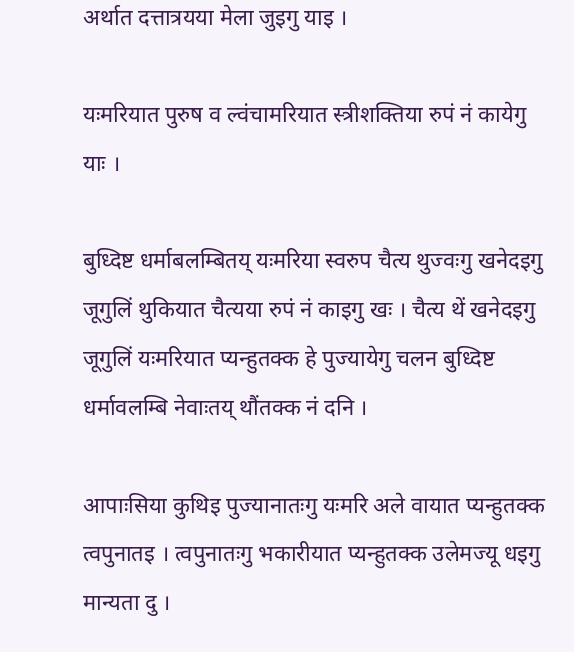अर्थात दत्तात्रयया मेला जुइगु याइ ।

यःमरियात पुरुष व ल्वंचामरियात स्त्रीशक्तिया रुपं नं कायेगु याः ।

बुध्दिष्ट धर्माबलम्बितय् यःमरिया स्वरुप चैत्य थुज्वःगु खनेदइगु जूगुलिं थुकियात चैत्यया रुपं नं काइगु खः । चैत्य थें खनेदइगु जूगुलिं यःमरियात प्यन्हुतक्क हे पुज्यायेगु चलन बुध्दिष्ट धर्मावलम्बि नेवाःतय् थौंतक्क नं दनि ।

आपाःसिया कुथिइ पुज्यानातःगु यःमरि अले वायात प्यन्हुतक्क त्वपुनातइ । त्वपुनातःगु भकारीयात प्यन्हुतक्क उलेमज्यू धइगु मान्यता दु ।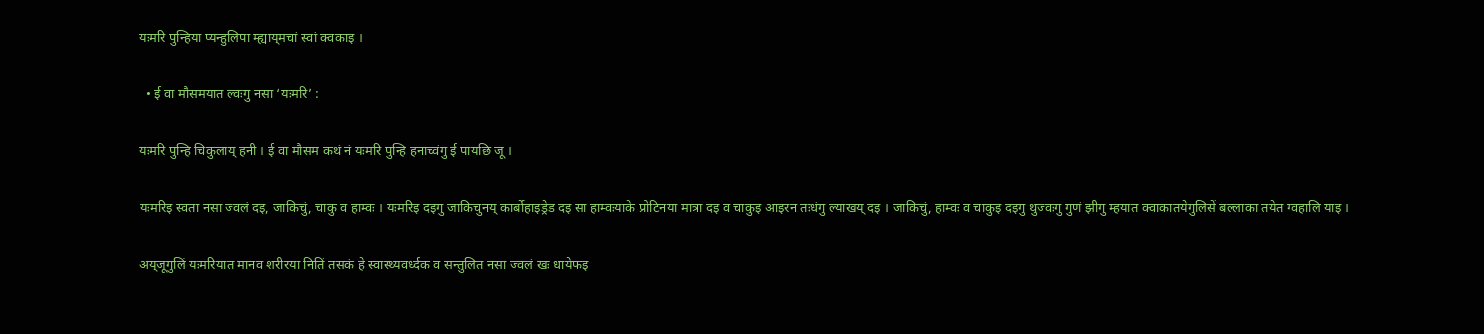यःमरि पुन्हिया प्यन्हुलिपा म्ह्याय्‌मचां स्वां क्वकाइ ।

  • ई वा मौसमयात ल्वःगु नसा ‘यःमरि’ :

यःमरि पुन्हि चिकुलाय् हनी । ई वा मौसम कथं नं यःमरि पुन्हि हनाच्वंगु ई पायछि जू ।

यःमरिइ स्वता नसा ज्वलं दइ, जाकिचुं, चाकु व हाम्वः । यःमरिइ दइगु जाकिचुनय् कार्बोहाइड्रेड दइ सा हाम्वःयाके प्रोटिनया मात्रा दइ व चाकुइ आइरन तःधंगु ल्याखय् दइ । जाकिचुं, हाम्वः व चाकुइ दइगु थुज्वःगु गुणं झीगु म्हयात क्वाकातयेगुलिसें बल्लाका तयेत ग्वहालि याइ ।

अय्‌जूगुलिं यःमरियात मानव शरीरया नितिं तसकं हे स्वास्थ्यवर्ध्दक व सन्तुलित नसा ज्वलं खः धायेफइ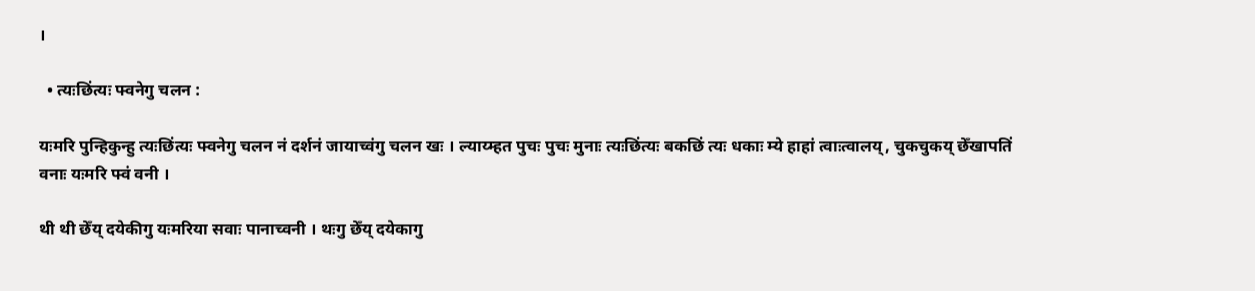।

  • त्यःछिंत्यः फ्वनेगु चलन :

यःमरि पुन्हिकुन्हु त्यःछिंत्यः फ्वनेगु चलन नं दर्शनं जायाच्वंगु चलन खः । ल्याय्म्हत पुचः पुचः मुनाः त्यःछिंत्यः बकछिं त्यः धकाः म्ये हाहां त्वाःत्वालय्, चुकचुकय् छेँखापतिं वनाः यःमरि फ्वं वनी ।

थी थी छेँय् दयेकीगु यःमरिया सवाः पानाच्वनी । थःगु छेँय् दयेकागु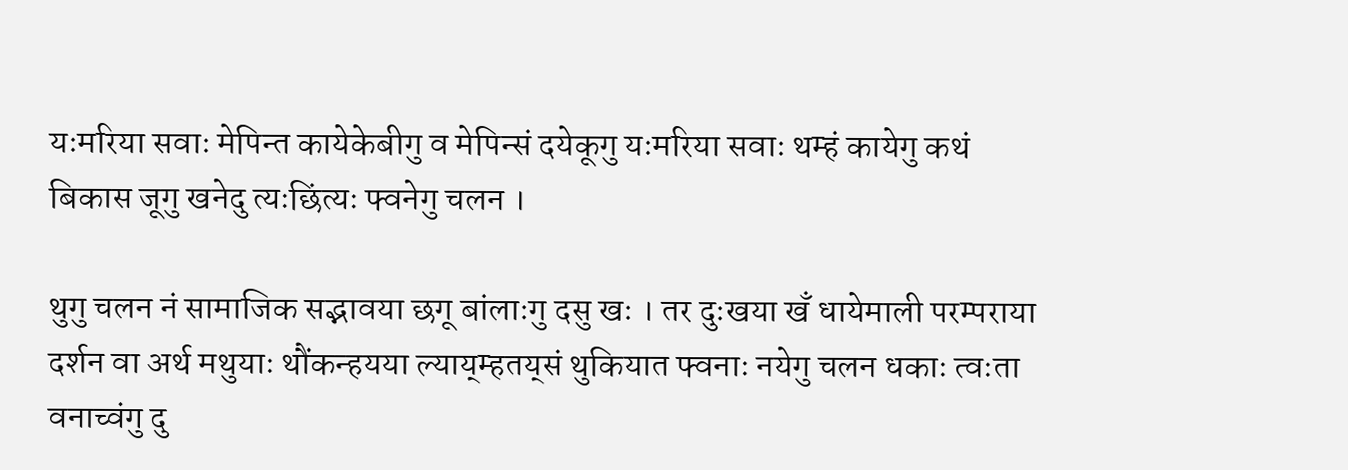यःमरिया सवाः मेपिन्त कायेकेबीगु व मेपिन्सं दयेकूगु यःमरिया सवाः थम्हं कायेगु कथं बिकास जूगु खनेदु त्यःछिंत्यः फ्वनेगु चलन ।

थुगु चलन नं सामाजिक सद्भावया छगू बांलाःगु दसु खः । तर दुःखया खँ धायेमाली परम्पराया दर्शन वा अर्थ मथुयाः थौंकन्हयया ल्याय्‌म्हतय्‌सं थुकियात फ्वनाः नयेगु चलन धकाः त्वःता वनाच्वंगु दु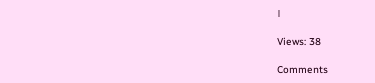।

Views: 38

Comments